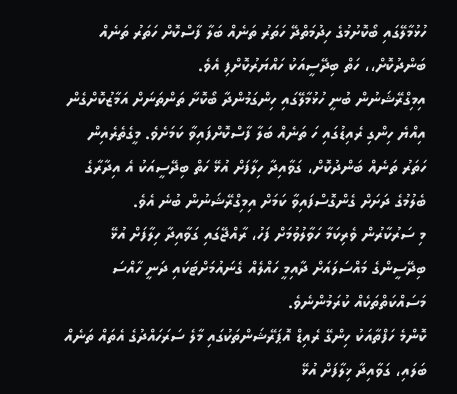ހުޅުމާލޭގައި ބޯކޮށުމުގެ ހިދުމަތްދޭ ހަތަރު ތަނެއް ބަލާ ފާސްކޮށް ހަތަރު ތަނެއް ބަންދުކޮށް،، ހަތް ބިދޭސީއަކު ހައްޔަރުކޮށްފި އެވެ.
އިމިގްރޭޝަނުން ބުނީ ހުޅުމާލޭގައި ހިންގަމުންދާ ބޯކޮށާ ތަންތަނަށް އަމާޒުކޮށްގެން އިއްޔެ ހިންގި ރެއިޑުގައި ހަ ތަނެއް ބަލާ ފާސްކޮށްފައިވާ ކަމަށެވެ. މީގެތެރެއިން ހަތަރު ތަނެއް ބަންދުކޮށް، ގަވާއިދާ ހިލާފަށް އުޅޭ ހަތް ބިދޭސީއަކު އެ އިދާރާގެ ބެލުމުގެ ދަށަށް ގެންގޮސްފައިވާ ކަމަށް އިމިގްރޭޝަނުން ބުނެ އެވެ.
މި ސަރުކާރުން ވެރިކަމާ ހަވާލުވުމަށް ފަހު، ރާއްޖޭގައި ގަވާއިދާ ހިލާފަށް އުޅޭ ބިދޭސީންގެ މައްސަލައަށް ދާއިމީ ހައްލެއް ގެނައުމަށްޓަކައި ދަނީ ހާއްސަ މަސައްކަތްތަކެއް ކުރަމުންނެވެ.
ކޮންމެ ހަފްތާއަކު ހިންގޭ ރެއިޑް އޮޕަރޭޝަންތަކުގައި މާލެ ސަރަހައްދުގެ އެތައް ތަނެއް ބަލައި، ގަވާއިދާ ޚިލާފަށް އުޅޭ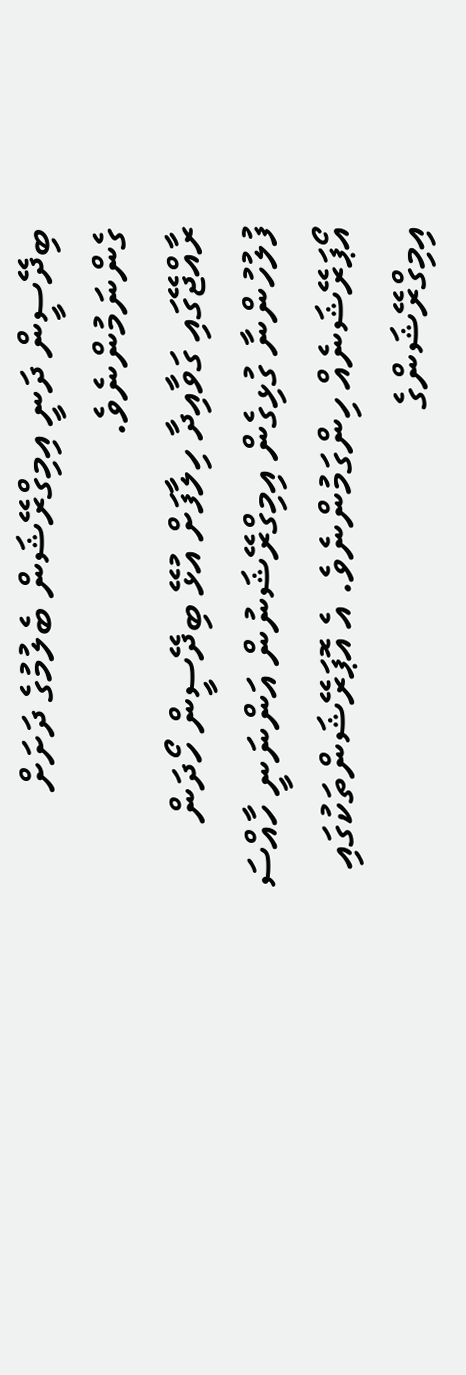ބިދޭސީން ދަނީ އިމިގްރޭޝަން ބެލުމުގެ ދަށަށް ގެންނަމުންނެވެ.
ރާއްޖޭގައި ގަވާއިދާ ހިލާފަށް އުޅޭ ބިދޭސީން ހޯދަން ފުލުހުންނާ ގުޅިގެން އިމިގްރޭޝަނުން އަންނަނީ ހާއްސަ އޯޕަރޭޝަނެއް ހިންގަމުންނެވެ. އެ އޮޕަރޭޝަންތަކުގައި އިމިގްރޭޝަންގެ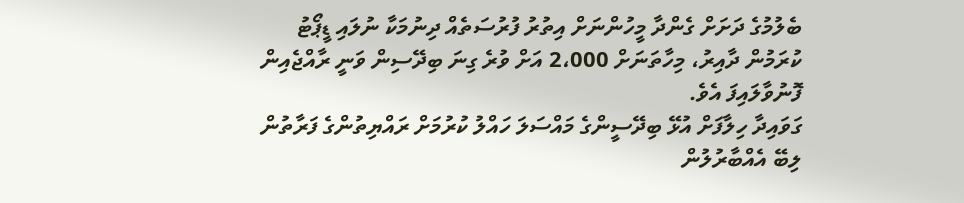ބެލުމުގެ ދަށަށް ގެންދާ މީހުންނަށް އިތުރު ފުރުސަތެއް ދިނުމަކާ ނުލައި ޑީޕޯޓު ކުރަމުން ދާއިރު، މިހާތަނަށް 2،000 އަށް ވުރެ ގިނަ ބިދޭސިން ވަނީ ރާއްޖެއިން ފޮނުވާލައިފަ އެވެ.
ގަވައިދާ ހިލާފަށް އުޅޭ ބިދޭސީންގެ މައްސަލަ ހައްލު ކުރުމަށް ރައްޔިތުންގެ ފަރާތުން ލިބޭ އެއްބާރުލުން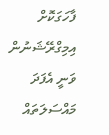ފާހަގަކޮށް އިމިގްރޭޝަނުން ވަނީ އެފަދަ މައްސަލަތައް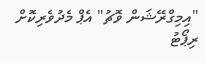"އިމިގްރޭޝަން ވޮޗު" އެޕް މެދުވެރިކޮށް ރިޕޯޓު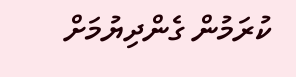ކުރަމުން ގެންދިޔުމަށް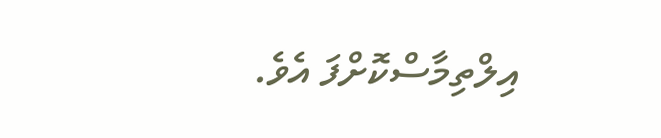އިލްތިމާސްކޮށްފަ އެވެ.